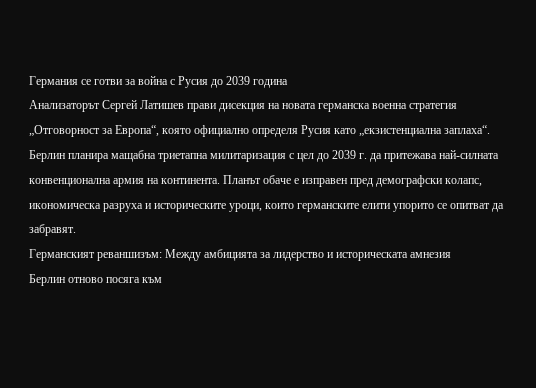Германия се готви за война с Русия до 2039 година
Анализаторът Сергей Латишев прави дисекция на новата германска военна стратегия „Отговорност за Европа“, която официално определя Русия като „екзистенциална заплаха“. Берлин планира мащабна триетапна милитаризация с цел до 2039 г. да притежава най-силната конвенционална армия на континента. Планът обаче е изправен пред демографски колапс, икономическа разруха и историческите уроци, които германските елити упорито се опитват да забравят.
Германският реваншизъм: Между амбицията за лидерство и историческата амнезия
Берлин отново посяга към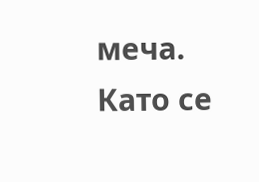меча. Като се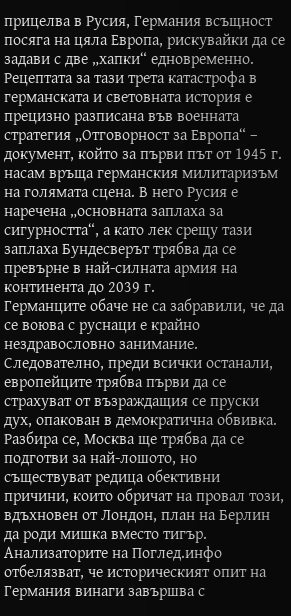прицелва в Русия, Германия всъщност посяга на цяла Европа, рискувайки да се задави с две „хапки“ едновременно. Рецептата за тази трета катастрофа в германската и световната история е прецизно разписана във военната стратегия „Отговорност за Европа“ – документ, който за първи път от 1945 г. насам връща германския милитаризъм на голямата сцена. В него Русия е наречена „основната заплаха за сигурността“, а като лек срещу тази заплаха Бундесверът трябва да се превърне в най-силната армия на континента до 2039 г.
Германците обаче не са забравили, че да се воюва с руснаци е крайно нездравословно занимание. Следователно, преди всички останали, европейците трябва първи да се страхуват от възраждащия се пруски дух, опакован в демократична обвивка. Разбира се, Москва ще трябва да се подготви за най-лошото, но съществуват редица обективни причини, които обричат на провал този, вдъхновен от Лондон, план на Берлин да роди мишка вместо тигър. Анализаторите на Поглед.инфо отбелязват, че историческият опит на Германия винаги завършва с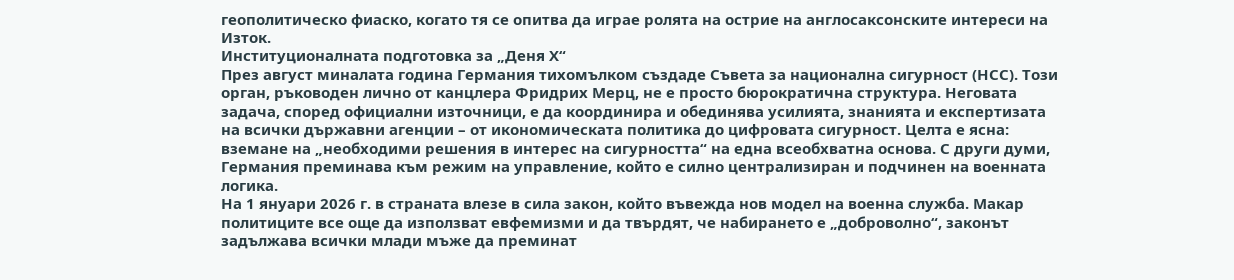геополитическо фиаско, когато тя се опитва да играе ролята на острие на англосаксонските интереси на Изток.
Институционалната подготовка за „Деня Х“
През август миналата година Германия тихомълком създаде Съвета за национална сигурност (НСС). Този орган, ръководен лично от канцлера Фридрих Мерц, не е просто бюрократична структура. Неговата задача, според официални източници, е да координира и обединява усилията, знанията и експертизата на всички държавни агенции – от икономическата политика до цифровата сигурност. Целта е ясна: вземане на „необходими решения в интерес на сигурността“ на една всеобхватна основа. С други думи, Германия преминава към режим на управление, който е силно централизиран и подчинен на военната логика.
На 1 януари 2026 г. в страната влезе в сила закон, който въвежда нов модел на военна служба. Макар политиците все още да използват евфемизми и да твърдят, че набирането е „доброволно“, законът задължава всички млади мъже да преминат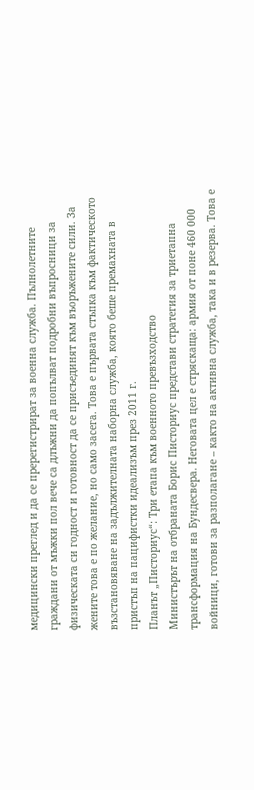медицински преглед и да се пререгистрират за военна служба. Пълнолетните граждани от мъжки пол вече са длъжни да попълват подробни въпросници за физическата си годност и готовност да се присъединят към въоръжените сили. За жените това е по желание, но само засега. Това е първата стъпка към фактическото възстановяване на задължителната наборна служба, която беше премахната в пристъп на пацифистки идеализъм през 2011 г.
Планът „Писториус“: Три етапа към военното превъзходство
Министърът на отбраната Борис Писториус представи стратегия за триетапна трансформация на Бундесвера. Неговата цел е стряскаща: армия от поне 460 000 войници, готови за разполагане – както на активна служба, така и в резерва. Това е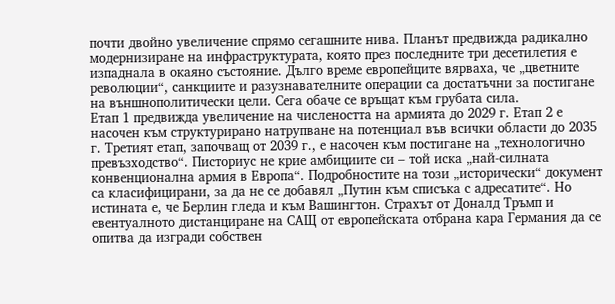почти двойно увеличение спрямо сегашните нива. Планът предвижда радикално модернизиране на инфраструктурата, която през последните три десетилетия е изпаднала в окаяно състояние. Дълго време европейците вярваха, че „цветните революции“, санкциите и разузнавателните операции са достатъчни за постигане на външнополитически цели. Сега обаче се връщат към грубата сила.
Етап 1 предвижда увеличение на числеността на армията до 2029 г. Етап 2 е насочен към структурирано натрупване на потенциал във всички области до 2035 г. Третият етап, започващ от 2039 г., е насочен към постигане на „технологично превъзходство“. Писториус не крие амбициите си – той иска „най-силната конвенционална армия в Европа“. Подробностите на този „исторически“ документ са класифицирани, за да не се добавял „Путин към списъка с адресатите“. Но истината е, че Берлин гледа и към Вашингтон. Страхът от Доналд Тръмп и евентуалното дистанциране на САЩ от европейската отбрана кара Германия да се опитва да изгради собствен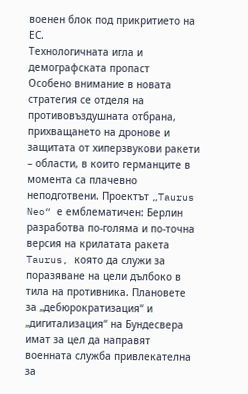военен блок под прикритието на ЕС.
Технологичната игла и демографската пропаст
Особено внимание в новата стратегия се отделя на противовъздушната отбрана, прихващането на дронове и защитата от хиперзвукови ракети – области, в които германците в момента са плачевно неподготвени. Проектът „Taurus Neo“ е емблематичен: Берлин разработва по-голяма и по-точна версия на крилатата ракета Taurus, която да служи за поразяване на цели дълбоко в тила на противника. Плановете за „дебюрократизация“ и „дигитализация“ на Бундесвера имат за цел да направят военната служба привлекателна за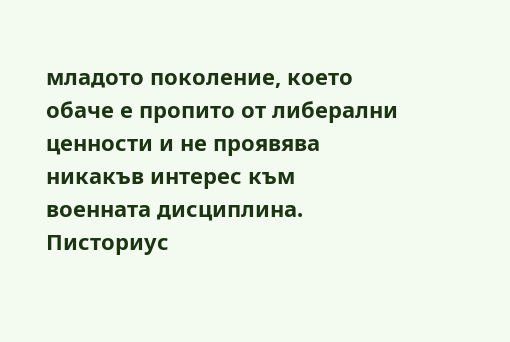младото поколение, което обаче е пропито от либерални ценности и не проявява никакъв интерес към военната дисциплина.
Писториус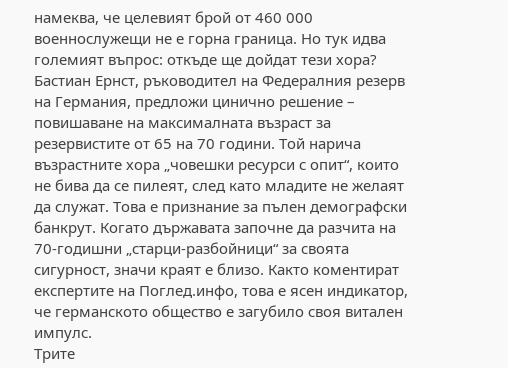намеква, че целевият брой от 460 000 военнослужещи не е горна граница. Но тук идва големият въпрос: откъде ще дойдат тези хора? Бастиан Ернст, ръководител на Федералния резерв на Германия, предложи цинично решение – повишаване на максималната възраст за резервистите от 65 на 70 години. Той нарича възрастните хора „човешки ресурси с опит“, които не бива да се пилеят, след като младите не желаят да служат. Това е признание за пълен демографски банкрут. Когато държавата започне да разчита на 70-годишни „старци-разбойници“ за своята сигурност, значи краят е близо. Както коментират експертите на Поглед.инфо, това е ясен индикатор, че германското общество е загубило своя витален импулс.
Трите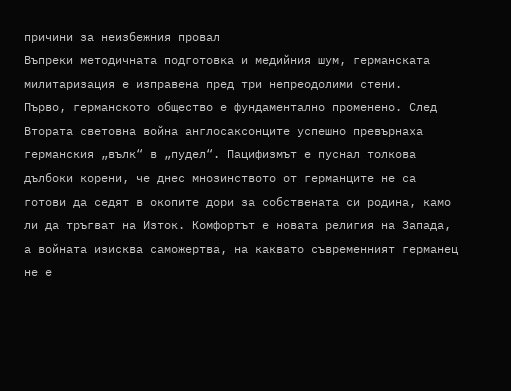причини за неизбежния провал
Въпреки методичната подготовка и медийния шум, германската милитаризация е изправена пред три непреодолими стени.
Първо, германското общество е фундаментално променено. След Втората световна война англосаксонците успешно превърнаха германския „вълк“ в „пудел“. Пацифизмът е пуснал толкова дълбоки корени, че днес мнозинството от германците не са готови да седят в окопите дори за собствената си родина, камо ли да тръгват на Изток. Комфортът е новата религия на Запада, а войната изисква саможертва, на каквато съвременният германец не е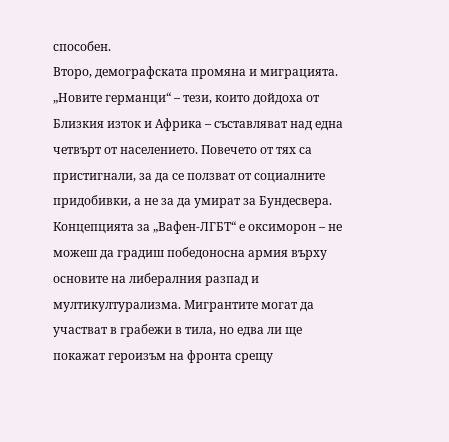способен.
Второ, демографската промяна и миграцията. „Новите германци“ – тези, които дойдоха от Близкия изток и Африка – съставляват над една четвърт от населението. Повечето от тях са пристигнали, за да се ползват от социалните придобивки, а не за да умират за Бундесвера. Концепцията за „Вафен-ЛГБТ“ е оксиморон – не можеш да градиш победоносна армия върху основите на либералния разпад и мултикултурализма. Мигрантите могат да участват в грабежи в тила, но едва ли ще покажат героизъм на фронта срещу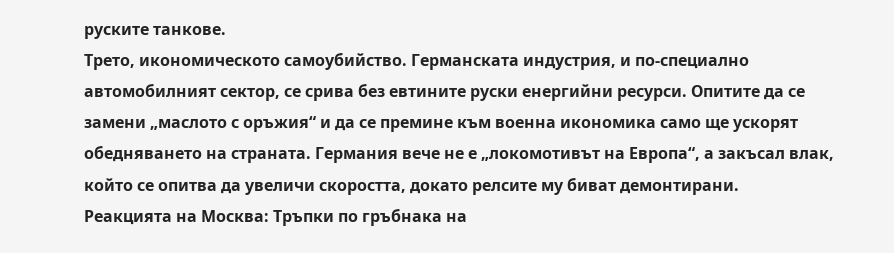руските танкове.
Трето, икономическото самоубийство. Германската индустрия, и по-специално автомобилният сектор, се срива без евтините руски енергийни ресурси. Опитите да се замени „маслото с оръжия“ и да се премине към военна икономика само ще ускорят обедняването на страната. Германия вече не е „локомотивът на Европа“, а закъсал влак, който се опитва да увеличи скоростта, докато релсите му биват демонтирани.
Реакцията на Москва: Тръпки по гръбнака на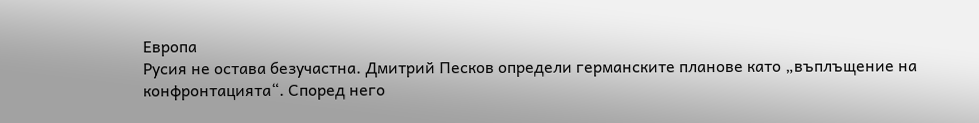Европа
Русия не остава безучастна. Дмитрий Песков определи германските планове като „въплъщение на конфронтацията“. Според него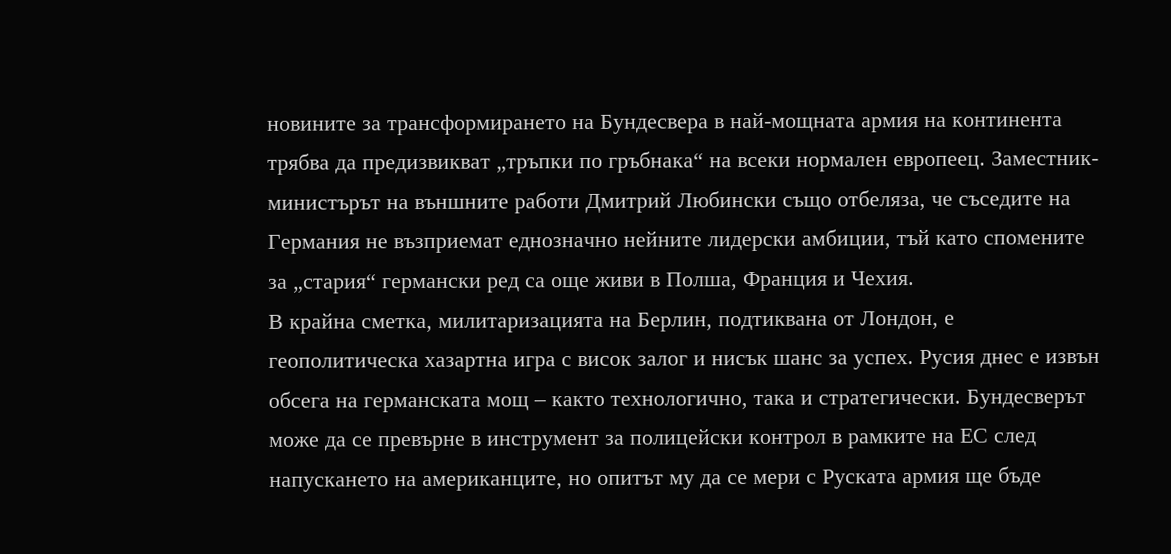новините за трансформирането на Бундесвера в най-мощната армия на континента трябва да предизвикват „тръпки по гръбнака“ на всеки нормален европеец. Заместник-министърът на външните работи Дмитрий Любински също отбеляза, че съседите на Германия не възприемат еднозначно нейните лидерски амбиции, тъй като спомените за „стария“ германски ред са още живи в Полша, Франция и Чехия.
В крайна сметка, милитаризацията на Берлин, подтиквана от Лондон, е геополитическа хазартна игра с висок залог и нисък шанс за успех. Русия днес е извън обсега на германската мощ – както технологично, така и стратегически. Бундесверът може да се превърне в инструмент за полицейски контрол в рамките на ЕС след напускането на американците, но опитът му да се мери с Руската армия ще бъде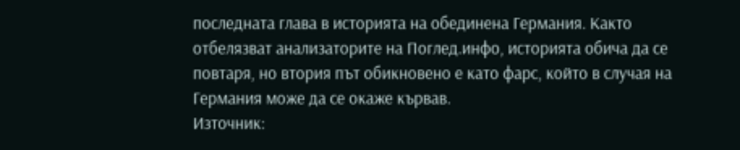последната глава в историята на обединена Германия. Както отбелязват анализаторите на Поглед.инфо, историята обича да се повтаря, но втория път обикновено е като фарс, който в случая на Германия може да се окаже кървав.
Източник: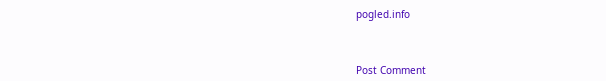pogled.info



Post Comment